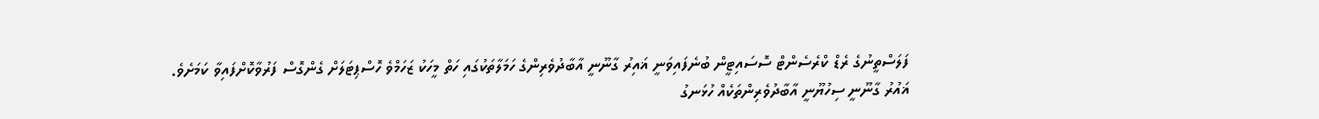ފަލަސްތީނުގެ ރެޑް ކްރެސެންޓް ސޮސައިޓީން ބުނެފައިވަނީ ޣައިރު ގާނޫނީ އާބާދުވެރިންގެ ހަމަލާތަކުގައި ހަތް މީހަކު ޒަހަމްވެ ހޮސްޕިޓަލަށް ގެންގޮސް ފަރުވާކޮށްފައިވާ ކަމަށެވެ.
ޣައުރު ގާނޫނީ ސިހުޔޫނީ އާބާދުވެރިންތަކެއް ހުޅަނގު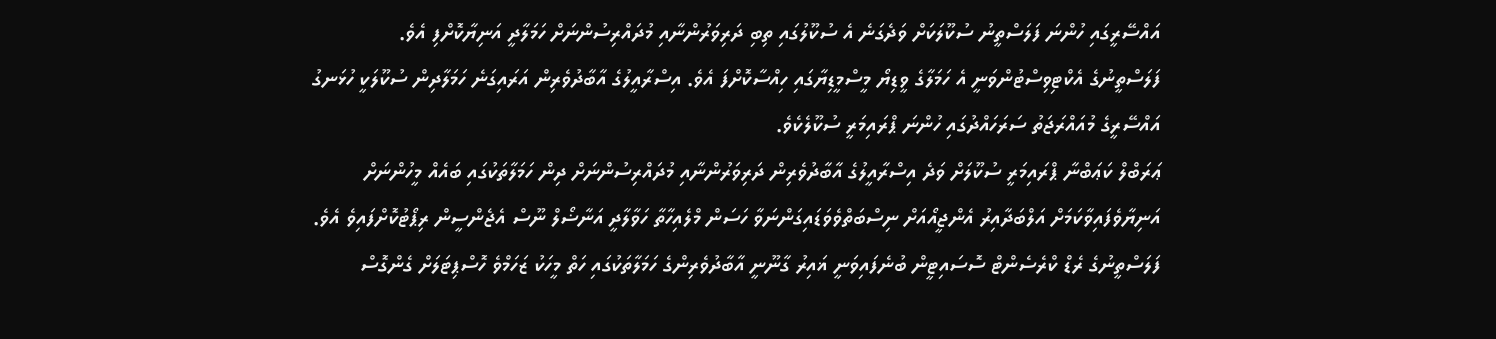އައްސޭރީގައި ހުންނަ ފަލަސްތީނު ސުކޫލަކަށް ވަދެގަނެ އެ ސުކޫލުގައި ތިބި ދަރިވަރުންނާއި މުދައްރިސުންނަށް ހަމަލާދީ އަނިޔާކޮށްފި އެވެ.
ފަލަސްތީނުގެ އެކްޓިވިސްޓުންވަނީ އެ ހަމަލާގެ ވީޑިޔޯ މީސްމީޑިޔާގައި ހިއްސާކޮށްފަ އެވެ. އިސްރާއީލުގެ އާބާދުވެރިން އަރައިގަނެ ހަމަލާދިން ސުކޫލަކީ ހުޅަނގު އައްސޭރީގެ މުއައްރަޖަތު ސަރަހައްދުގައި ހުންނަ ޕްރައިމަރީ ސުކޫލެކެވެ.
ޢަރަބްލް ކަޢަބްނާ ޕްރައިމަރީ ސުކޫލަށް ވަދެ އިސްރާއީލުގެ އާބާދުވެރިން ދަރިވަރުންނާއި މުދައްރިސުންނަށް ދިން ހަމަލާތަކުގައި ބައެއް މީހުންނަށް އަނިޔާވެފައިވާކަމަށް އަލްބަދާއިރު އެންޖީއޯއަށް ނިސްބަތްވެވަޑައިގަންނަވާ ހަސަން މްލެއިހާތާ ހަވާލާދީ އަނާޟޯލް ނޫސް އެޖެންސީން ރިޕޯޓުކޮށްފައިވެ އެވެ.
ފަލަސްތީނުގެ ރެޑް ކްރެސެންޓް ސޮސައިޓީން ބުނެފައިވަނީ ޣައިރު ގާނޫނީ އާބާދުވެރިންގެ ހަމަލާތަކުގައި ހަތް މީހަކު ޒަހަމްވެ ހޮސްޕިޓަލަށް ގެންގޮސް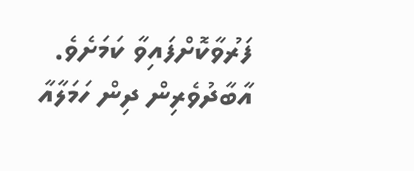ފަރުވާކޮށްފައިވާ ކަމަށެވެ.
އާބާދުވެރިން ދިން ހަމަލާއާ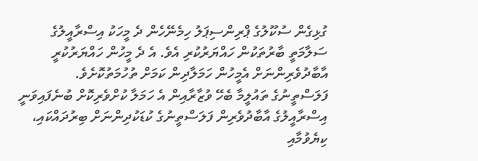ގުޅިގެން ސުކޫލުގެ ޕްރިންސިޕަލު ހިމެނޭހެން ދެ މީހަކު އިސްރާއީލުގެ ސަލާމަތީ ބާރުތަކުން ހައްޔަރުކުރި އެވެ. އެ ދެ މީހުން ހައްޔަރުކުރީ އާބާދުވެރިންނަށް އެމީހުން ހަމަލާދިން ކަމަށް ތުހުމަތުކޮށެވެ.
ފަލަސްތީނުގެ ތައުލީމާ ބެހޭ ވުޒާރާއިން އެ ހަމަލާ ކުށްވެރިކޮށް ބުނެފައިވަނީ އިސްރާއީލުގެ އާބާދުވެރިން ފަލަސްތީނުގެ ކުޑަކުދިންނަށް ބިރުދައްކައި، ކިޔެވުމާއި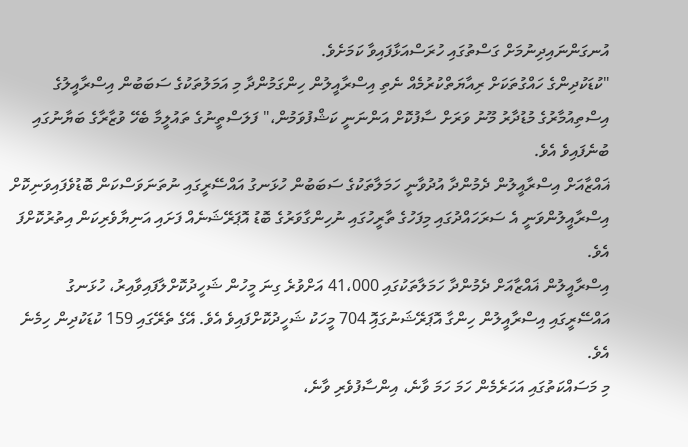އުނގަންނައިދިނުމަށް ގަސްތުގައި ހުރަސްއަޅާފައިވާ ކަމަށެވެ.
"ކުޑަކުދިންގެ ހައްގުތަކަށް ރިއާޔަތްކުރުމެއް ނެތި އިސްރާއީލުން ހިންގަމުންދާ މި އަމަލުތަކުގެ ސަބަބުން އިސްރާއީލުގެ އިސްތިއުމާރުގެ މުޑުދާރު މޫނު ވަރަށް ސާފުކޮށް އަންނަނީ ކަޝްފުވަމުން،" ފަލަސްތީނުގެ ތައުލީމާ ބެހޭ ވުޒާރާގެ ބަޔާނުގައި ބުނެފައިވެ އެވެ.
ޣައްޒާއަށް އިސްރާއީލުން ދެމުންދާ އުދުވާނީ ހަމަލާތަކުގެ ސަބަބުން ހުޅަނގު އައްސޭރީގައި ނުތަނަވަސްކަން ބޮޑުވެފައިވަނިކޮށް އިސްރާއީލުންވަނީ އެ ސަރަހައްދުގައި މިފަހުގެ ތާރީހުގައި ނުހިންގާވަރުގެ ބޮޑު އޮޕަރޭޝަނެއް ފަށައި އަނިޔާވެރިކަން އިތުރުކޮށްފަ އެވެ.
އިސްރާއީލުން ޣައްޒާއަށް ދެމުންދާ ހަމަލާތަކުގައި 41،000 އަށްވުރެ ގިނަ މީހުން ޝަހީދުކޮށްލާފައިވާއިރު، ހުޅަނގު އައްސޭރީގައި އިސްރާއީލުން ހިންގާ އޮޕަރޭޝަނުގައޮި 704 މީހަކު ޝަހީދުކޮށްފައިވެ އެވެ. އޭގެ ތެރޭގައި 159 ކުޑަކުދިން ހިމެނެ އެވެ.
މި މަސައްކަތުގައި އަހަރެމެން ހަމަ ހަމަ ވާނެ، އިންސާފުވެރި ވާނެ،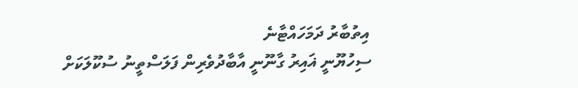އިތުބާރު ދަމަހައްޓާނެ
ސިހުޔޫނީ ޣައިރު ގާނޫނީ އާބާދުވެރިން ފަލަސްތީނު ސުކޫލަކަށް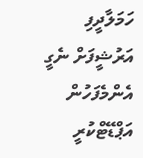ހަމަލާދީފި
އަރުޝީފަށް ނެގީ
އެންމެފަހުން އަޕްޑޭޓްކުރީ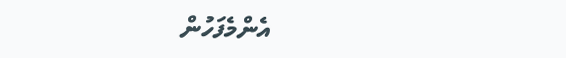އެންމެފަހުން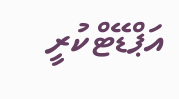އަޕްޑޭޓްކުރީ